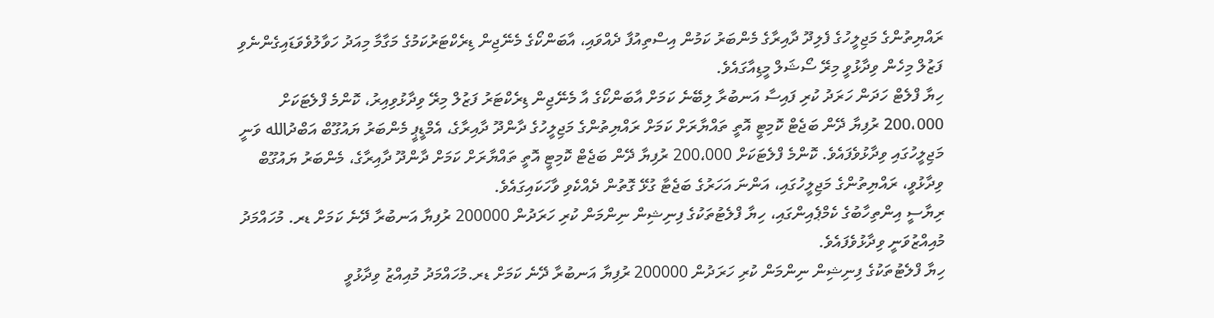ރައްޔިތުންގެ މަޖިލީހުގެ ފެލިދޫ ދާއިރާގެ މެންބަރު ކަމުން އިސްތިއުފާ ދެއްވައި، އާބަންކޯގެ މެނޭޖިން ޑިރެކްޓަރުކަމުގެ މަގާމާ މިއަދު ހަވާލުވެވަޑައިގެންނެވި ފަޒުލް މިހެން ވިދާޅުވީ މިރޭ ސޯޝަލް މީޑިއާގައެވެ.
ހިޔާ ފްލެޓް ހަދަން ހަރަދު ކުރި ފައިސާ އަނބުރާ ލިބޭނެ ކަމަށް އާބަންކޯގެ އާ މެނޭޖިން ޑިރެކްޓަރު ފަޒުލް މިރޭ ވިދާޅުވިއިރު، ކޮންމެ ފްލެޓަކަށް 200،000 ރުފިޔާ ދޭން ބަޖެޓް ކޮމިޓީ އޮތީ ތައްޔާރަށް ކަމަށް ރައްޔިތުންގެ މަޖިލީހުގެ ދާންދޫ ދާއިރާގެ، އެމްޑީޕީ މެންބަރު ޔައުގޫބް އަބްދުالله ވަނީ މަޖިލީހުގައި ވިދާޅުވެފައެވެ. ކޮންމެ ފްލެޓަކަށް 200،000 ރުފިޔާ ދޭން ބަޖެޓް ކޮމިޓީ އޮތީ ތައްޔާރަށް ކަމަށް ދާންދޫ ދާއިރާގެ، މެންބަރު ޔައުގޫބް ވިދާޅުވީ، ރައްޔިތުންގެ މަޖިލީހުގައި، އަންނަ އަހަރުގެ ބަޖެޓާ ގުޅޭ ގޮތުން ދެއްކެވި ވާހަކައިގައެވެ.
ރިޔާސީ އިންތިހާބުގެ ކެމްޕެއިންގައި، ހިޔާ ފްލެޓުތަކުގެ ފިނިޝިން ނިންމަން ކުރި ހަރަދުން 200000 ރުފިޔާ އަނބުރާ ދޭނެ ކަމަށް ޑރ. މުހައްމަދު މުއިއްޒުވަނީ ވިދާޅުވެފައެވެ.
ހިޔާ ފްލެޓުތަކުގެ ފިނިޝިން ނިންމަން ކުރި ހަރަދުން 200000 ރުފިޔާ އަނބުރާ ދޭނެ ކަމަށް ޑރ.މުހައްމަދު މުއިއްޒު ވިދާޅުވީ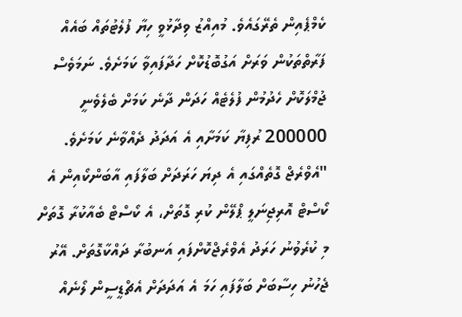ކެމްޕެއިން ތެރޭގައެވެ. މުއިއްޒު ވިދާޅުވީ ހިޔާ ފުލެޓުތައް ބައެއް ފަރާތްތަކުން ވަރަށް އަގުބޮޑުކޮށް ހަދާފައިވާ ކަމަށެވެ. ނަމަވެސް ޖުމްލަކޮށް ހެދުމުން ފުލެޓެއް ހަދަން ދާނެ ކަމަށް ބެލެވެނީ 200000 ރުފިޔާ ކަމަށާއި އެ އަދަދު ދެއްވާނެ ކަމަށެވެ.
"އެވްރެޖް ގޮތެއްގައި އެ ދިޔަ ހަރަދަށް ބަލާފައި އާބަންކޯއިން އެ ކޯސްޓް އޮރިޖިނަލީ ޕްލޭން ކުރި ގޮތަށް، އެ ކޯސްޓް ބެއާކުރާ ގޮތަށް މި ކުރެވުނު ހަރަދު އެވްރެޖްކޮށްފައި އަނބުރާ ދައްކާގޮތަށް. އޭރު ޖެހުނު ހިސާބަށް ބަލާފައި ހަމަ އެ އަދަދަށް އެޗްޑީސީން ލޯނެއް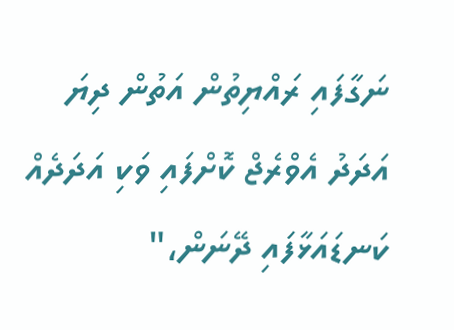ނަގާފައި ރައްޔިތުން އަތުން ދިޔަ އަދަދު އެވްރެޖް ކޮށްފައި ވަކި އަދަދެއް ކަނޑައަޅާފައި ދޭނަން،"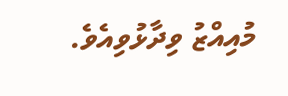މުއިއްޒު ވިދާޅުވިއެވެ.